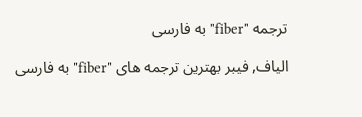ترجمه "fiber" به فارسی

الیاف, فیبر بهترین ترجمه های "fiber" به فارسی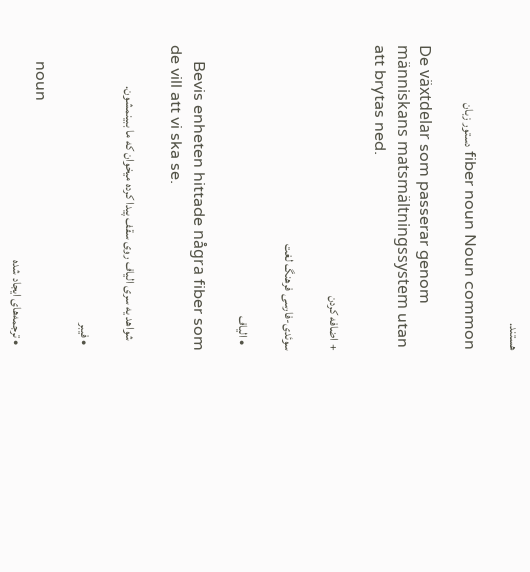هستند.

fiber noun Noun common دستور زبان

De växtdelar som passerar genom människans matsmältningssystem utan att brytas ned.

+ اضافه کردن

سوئدی-فارسی فرهنگ لغت

  • الیاف

    Bevis enheten hittade några fiber som de vill att vi ska se.

    شواهد یه سری الیاف روی سقف پیدا کرده میخوان که ما ببینمشون.

  • فیبر

    noun
  • ترجمه‌های ایجاد شده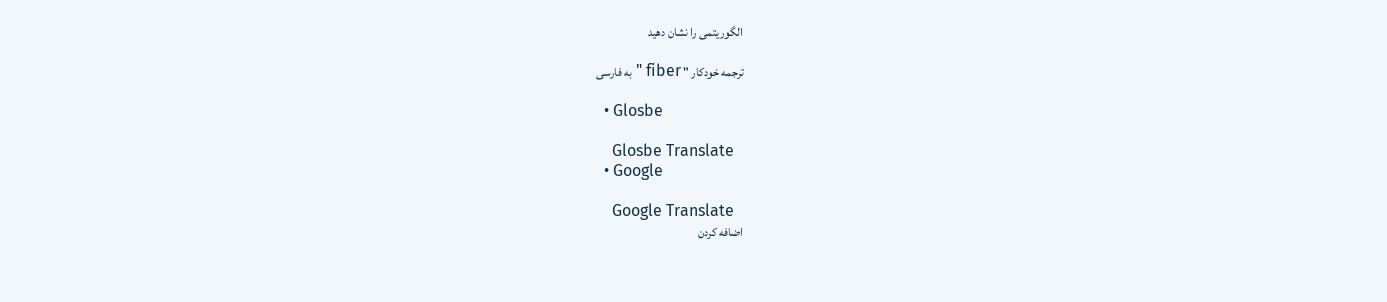الگوریتمی را نشان دهید

ترجمه خودکار " fiber " به فارسی

  • Glosbe

    Glosbe Translate
  • Google

    Google Translate
اضافه کردن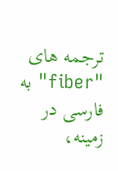ترجمه های "fiber" به فارسی در زمینه،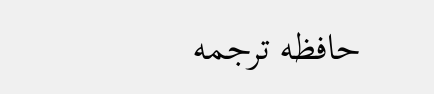حافظه ترجمه